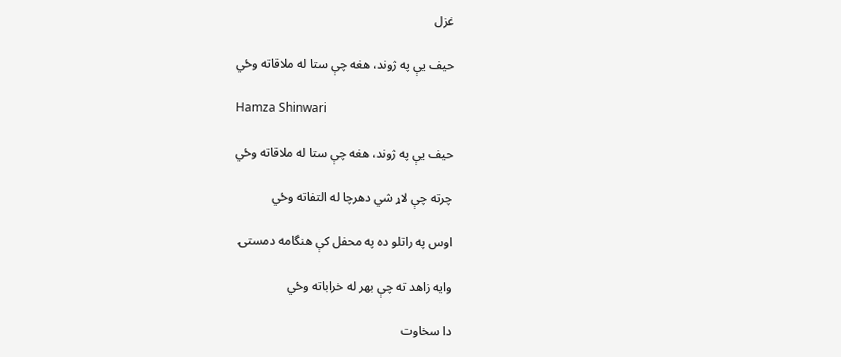غزل

حيف يې په ژوند، هغه چې ستا له ملاقاته وځي

Hamza Shinwari

حيف يې په ژوند، هغه چې ستا له ملاقاته وځي

چرته چې لاړ شي دهرچا له التفاته وځي

اوس په راتلو ده په محفل کې هنگامه دمستۍ

وايه زاهد ته چې بهر له خراباته وځي

دا سخاوت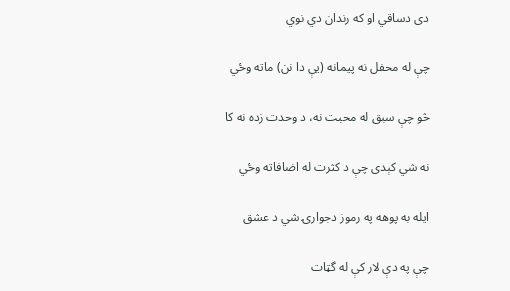دی دساقي او که رندان دي نوي

چې له محفل نه پيمانه (يې دا نن) ماته وځي

څو چې سبق له محبت نه، د وحدت زده نه کا

نه شي کېدی چې د کثرت له اضافاته وځي

ايله به پوهه په رموز دجوارۍ شي د عشق

چې په دې لار کې له گټات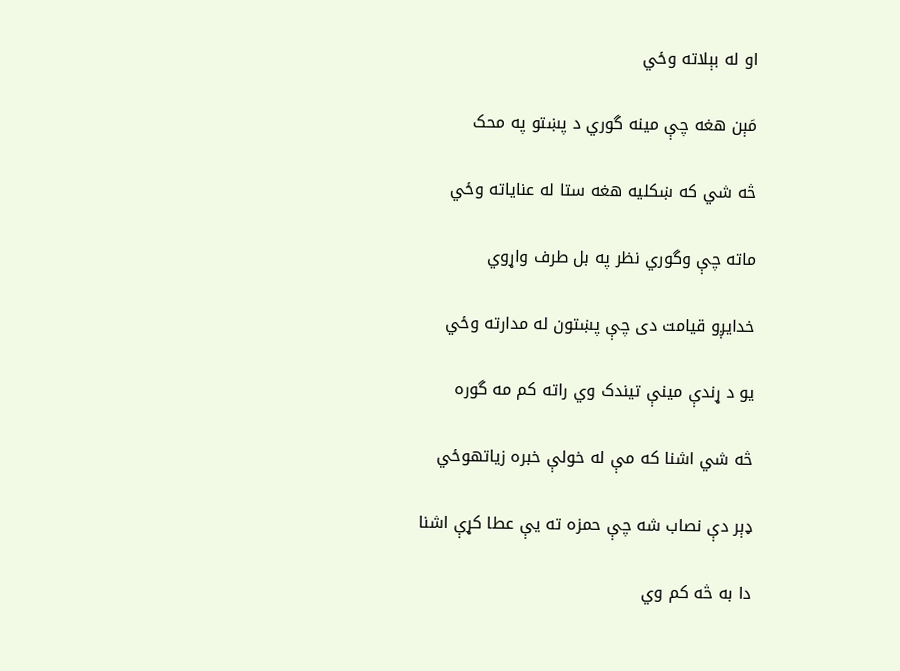او له بېلاته وځي

مَېن هغه چې مينه گوري د پښتو په محک

څه شي که ښکليه هغه ستا له عناياته وځي

ماته چې وگوري نظر په بل طرف واړوي

خدايږو قيامت دی چې پښتون له مدارته وځي

يو د ړندې مينې تيندک وي راته کم مه گوره

څه شي اشنا که مې له خولې خبره زياتهوځي

ډېر دې نصاب شه چې حمزه ته يې عطا کړې اشنا

دا به څه کم وي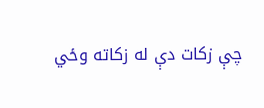چې زکات دې له زکاته وځي